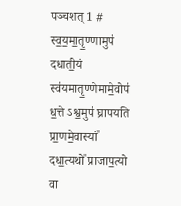पञ्चशत् 1 #
स्व॒य॒मा॒तृ॒ण्णामुप॑ दधाती॒यं स्व॑यमातृ॒ण्णेमामे॒वोप॑ ध॒त्ते ऽश्व॒मुप॑ घ्रापयति प्रा॒णमे॒वास्यां᳚ दधा॒त्यथो᳚ प्राजाप॒त्यो वा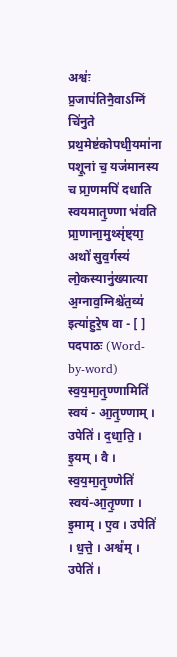अश्वः॑ प्र॒जाप॑तिनै॒वाऽग्निं चि॑नुते प्रथ॒मेष्ट॑कोपधी॒यमा॑ना पशू॒नां च॒ यज॑मानस्य च प्रा॒णमपि॑ दधाति स्वयमातृ॒ण्णा भ॑वति प्रा॒णाना॒मुथ्सृ॑ष्ट्या॒ अथो॑ सुव॒र्गस्य॑ लो॒कस्यानु॑ख्यात्या अ॒ग्नाव॒ग्निश्चे॑त॒व्य॑ इत्या॑हुरे॒ष वा - [ ]
पदपाठः (Word-by-word)
स्व॒य॒मा॒तृ॒ण्णामिति॑ स्वयं - आ॒तृ॒ण्णाम् । उपेति॑ । द॒धा॒ति॒ । इ॒यम् । वै । स्व॒य॒मा॒तृ॒ण्णेति॑ स्वयं-आ॒तृ॒ण्णा । इ॒माम् । ए॒व । उपेति॑ । ध॒त्ते॒ । अश्व᳚म् । उपेति॑ ।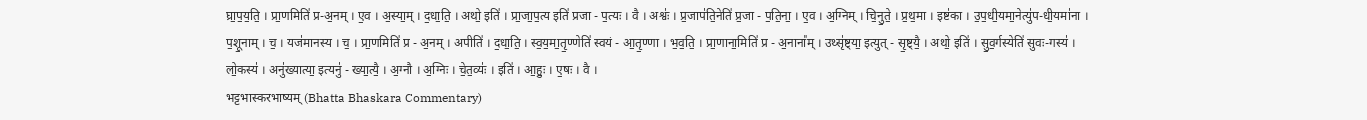घ्रा॒प॒य॒ति॒ । प्रा॒णमिति॑ प्र-अ॒नम् । ए॒व । अ॒स्या॒म् । द॒धा॒ति॒ । अथो॒ इति॑ । प्रा॒जा॒प॒त्य इति॑ प्रजा - प॒त्यः । वै । अश्वः॑ । प्र॒जाप॑ति॒नेति॑ प्र॒जा - प॒ति॒ना॒ । ए॒व । अ॒ग्निम् । चि॒नु॒ते॒ । प्र॒थ॒मा । इष्ट॑का । उ॒प॒धी॒यमा॒नेत्यु॑प-धी॒यमा॑ना । प॒शू॒नाम् । च॒ । यज॑मानस्य । च॒ । प्रा॒णमिति॑ प्र - अ॒नम् । अपीति॑ । द॒धा॒ति॒ । स्व॒य॒मा॒तृ॒ण्णेति॑ स्वयं - आ॒तृ॒ण्णा । भ॒व॒ति॒ । प्रा॒णाना॒मिति॑ प्र - अ॒नाना᳚म् । उथ्सृ॑ष्ट्या॒ इत्युत् - सृ॒ष्ट्यै॒ । अथो॒ इति॑ । सु॒व॒र्गस्येति॑ सुवः-गस्य॑ । लो॒कस्य॑ । अनु॑ख्यात्या॒ इत्यनु॑ - ख्या॒त्यै॒ । अ॒ग्नौ । अ॒ग्निः । चे॒त॒व्यः॑ । इति॑ । आ॒हुः॒ । ए॒षः । वै ।
भट्टभास्करभाष्यम् (Bhatta Bhaskara Commentary)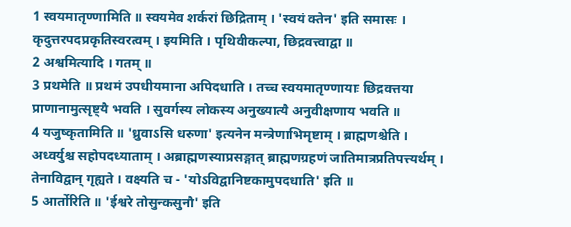1 स्वयमातृण्णामिति ॥ स्वयमेव शर्करां छिद्रिताम् । 'स्वयं क्तेन' इति समासः । कृदुत्तरपदप्रकृतिस्वरत्वम् । इयमिति । पृथिवीकल्पा, छिद्रवत्त्वाद्वा ॥
2 अश्वमित्यादि । गतम् ॥
3 प्रथमेति ॥ प्रथमं उपधीयमाना अपिदधाति । तच्च स्वयमातृण्णायाः छिद्रवत्तया प्राणानामुत्सृष्ट्यै भवति । सुवर्गस्य लोकस्य अनुख्यात्यै अनुवीक्षणाय भवति ॥
4 यजुष्कृतामिति ॥ 'ध्रुवाऽसि धरुणा' इत्यनेन मन्त्रेणाभिमृष्टाम् । ब्राह्मणश्चेति । अध्वर्युश्च सहोपदध्याताम् । अब्राह्मणस्याप्रसङ्गात् ब्राह्मणग्रहणं जातिमात्रप्रतिपत्त्यर्थम् । तेनाविद्वान् गृह्यते । वक्ष्यति च - 'योऽविद्वानिष्टकामुपदधाति' इति ॥
5 आर्तोरिति ॥ 'ईश्वरे तोसुन्कसुनौ' इति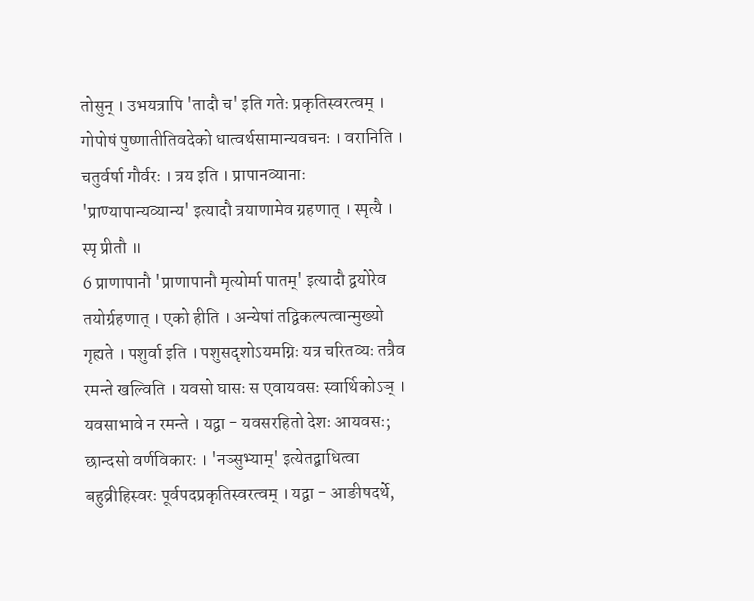तोसुन् । उभयत्रापि 'तादौ च' इति गतेः प्रकृतिस्वरत्वम् । गोपोषं पुष्णातीतिवदेको धात्वर्थसामान्यवचनः । वरानिति । चतुर्वर्षा गौर्वरः । त्रय इति । प्रापानव्यानाः 'प्राण्यापान्यव्यान्य' इत्यादौ त्रयाणामेव ग्रहणात् । स्पृत्यै । स्पृ प्रीतौ ॥
6 प्राणापानौ 'प्राणापानौ मृत्योर्मा पातम्' इत्यादौ द्वयोरेव तयोर्ग्रहणात् । एको हीति । अन्येषां तद्विकल्पत्वान्मुख्यो गृह्यते । पशुर्वा इति । पशुसदृशोऽयमग्निः यत्र चरितव्यः तत्रैव रमन्ते खल्विति । यवसो घासः स एवायवसः स्वार्थिकोऽञ् । यवसाभावे न रमन्ते । यद्वा - यवसरहितो देशः आयवसः; छान्दसो वर्णविकारः । 'नञ्सुभ्याम्' इत्येतद्बाधित्वा बहुव्रीहिस्वरः पूर्वपदप्रकृतिस्वरत्वम् । यद्वा - आङीषदर्थे,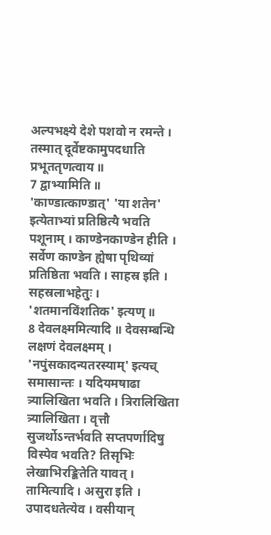अल्पभक्ष्ये देशे पशवो न रमन्ते । तस्मात् दूर्वेष्टकामुपदधाति प्रभूततृणत्वाय ॥
7 द्वाभ्यामिति ॥ 'काण्डात्काण्डात्' 'या शतेन' इत्येताभ्यां प्रतिष्ठित्यै भवति पशूनाम् । काण्डेनकाण्डेन हीति । सर्वेण काण्डेन ह्येषा पृथिव्यां प्रतिष्ठिता भवति । साहस्र इति । सहस्रलाभहेतुः । 'शतमानविंशतिक' इत्यण् ॥
8 देवलक्ष्ममित्यादि ॥ देवसम्बन्धि लक्षणं देवलक्ष्मम् । 'नपुंसकादन्यतरस्याम्' इत्यच् समासान्तः । यदियमषाढा त्र्यालिखिता भवति । त्रिरालिखिता त्र्यालिखिता । वृत्तौ सुजर्थोऽन्तर्भवति सप्तपर्णादिषु विस्पेव भवति? तिसृभिः लेखाभिरङ्कितेति यावत् । तामित्यादि । असुरा इति । उपादधतेत्येव । वसीयान्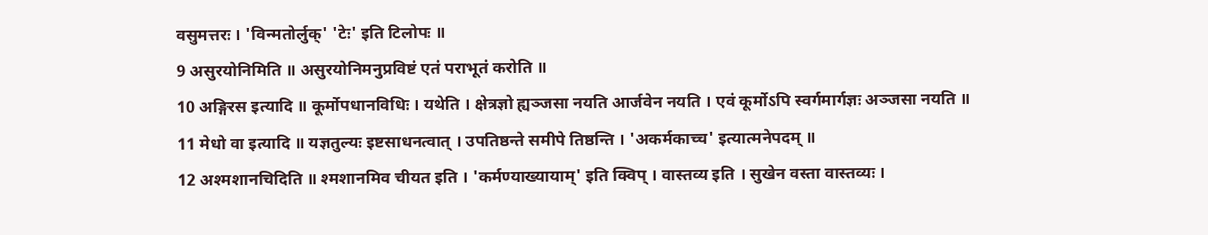वसुमत्तरः । 'विन्मतोर्लुक्' 'टेः' इति टिलोपः ॥
9 असुरयोनिमिति ॥ असुरयोनिमनुप्रविष्टं एतं पराभूतं करोति ॥
10 अङ्गिरस इत्यादि ॥ कूर्मोपधानविधिः । यथेति । क्षेत्रज्ञो ह्यञ्जसा नयति आर्जवेन नयति । एवं कूर्मोऽपि स्वर्गमार्गज्ञः अञ्जसा नयति ॥
11 मेधो वा इत्यादि ॥ यज्ञतुल्यः इष्टसाधनत्वात् । उपतिष्ठन्ते समीपे तिष्ठन्ति । 'अकर्मकाच्च' इत्यात्मनेपदम् ॥
12 अश्मशानचिदिति ॥ श्मशानमिव चीयत इति । 'कर्मण्याख्यायाम्' इति क्विप् । वास्तव्य इति । सुखेन वस्ता वास्तव्यः ।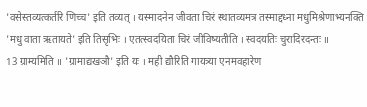'वसेस्तव्यत्कर्तरि णिच्च' इति तव्यत् । यस्मादनेन जीवता चिरं स्थातव्यमत्र तस्माद्दध्ना मधुमिश्रेणाभ्यनक्ति 'मधु वाता ऋतायते' इति तिसृभिः । एतत्स्वदयिता चिरं जीविष्यतीति । स्वदयतिः चुरादिरदन्तः ॥
13 ग्राम्यमिति ॥ 'ग्रामाद्यखञौ' इति यः । मही द्यौरिति गायत्र्या एनमवहारेण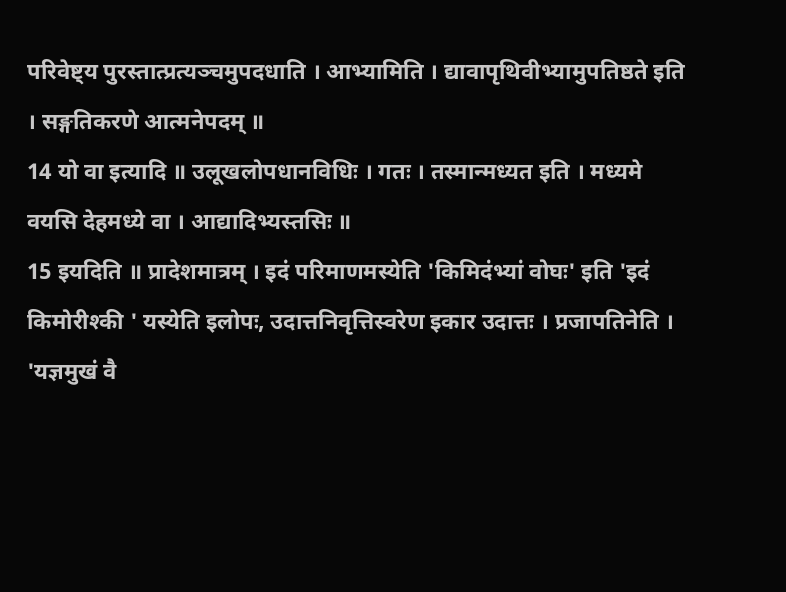परिवेष्ट्य पुरस्तात्प्रत्यञ्चमुपदधाति । आभ्यामिति । द्यावापृथिवीभ्यामुपतिष्ठते इति । सङ्गतिकरणे आत्मनेपदम् ॥
14 यो वा इत्यादि ॥ उलूखलोपधानविधिः । गतः । तस्मान्मध्यत इति । मध्यमे वयसि देहमध्ये वा । आद्यादिभ्यस्तसिः ॥
15 इयदिति ॥ प्रादेशमात्रम् । इदं परिमाणमस्येति 'किमिदंभ्यां वोघः' इति 'इदं किमोरीश्की ' यस्येति इलोपः, उदात्तनिवृत्तिस्वरेण इकार उदात्तः । प्रजापतिनेति । 'यज्ञमुखं वै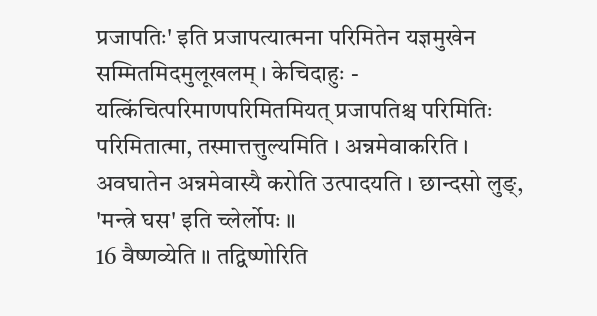प्रजापतिः' इति प्रजापत्यात्मना परिमितेन यज्ञमुखेन सम्मितमिदमुलूखलम् । केचिदाहुः - यत्किंचित्परिमाणपरिमितमियत् प्रजापतिश्च परिमितिः परिमितात्मा, तस्मात्तत्तुल्यमिति । अन्नमेवाकरिति । अवघातेन अन्नमेवास्यै करोति उत्पादयति । छान्दसो लुङ्, 'मन्त्रे घस' इति च्लेर्लोपः ॥
16 वैष्णव्येति ॥ तद्विष्णोरिति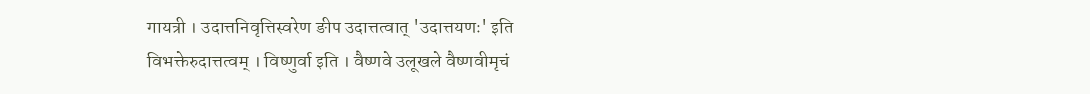गायत्री । उदात्तनिवृत्तिस्वरेण ङीप उदात्तत्वात् 'उदात्तयणः' इति विभक्तेरुदात्तत्वम् । विष्णुर्वा इति । वैष्णवे उलूखले वैष्णवीमृचं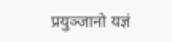प्रयुञ्जानो यज्ञं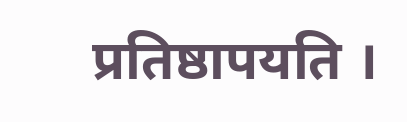प्रतिष्ठापयति ।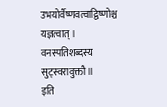उभयोर्वैष्णवत्वाद्विष्णोश्च यज्ञत्वात् । वनस्पतिशब्दस्य सुट्स्वरावुक्तौ ॥
इति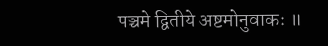पञ्चमे द्वितीये अष्टमोनुवाकः ॥